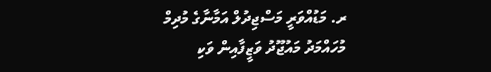ރ. މަޑުއްވަރީ މަސްޖިދުލް އަމާނާގެ މުދިމް މުހައްމަދު މައުޖޫދު ވަޒީފާއިން ވަކި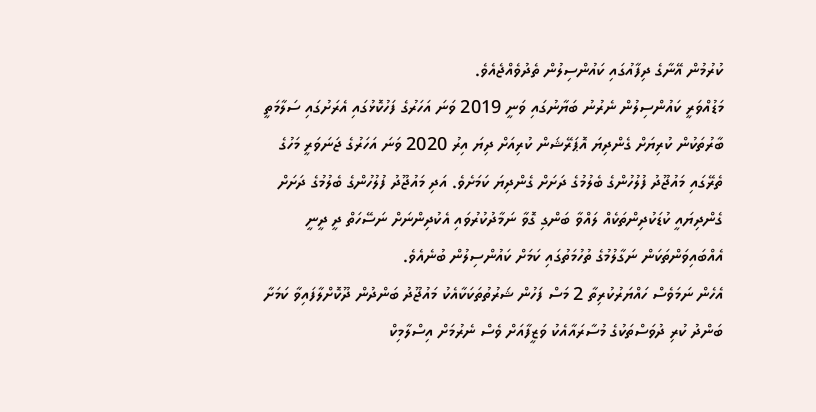ކުރުމުން އޭނާގެ ދިފާއުގައި ކައުންސިލުން ތެދުވެއްޖެއެވެ.
މަޑުއްވަރީ ކައުންސިލުން ނެރުނު ބަޔާނުގައި ވަނީ 2019 ވަނަ އަހަރުގެ ފަހުކޮޅުގައި އެރަށުގައި ސަލާމަތީ ބާރުތަކުން ކުރިޔަށް ގެންދިޔަ އޮޕަރޭޝަން ކުރިއަށް ދިޔަ އިރު 2020 ވަނަ އަހަރުގެ ޖަނަވަރީ މަހުގެ ތެރޭގައި މައުޖޫދު ފުލުހުންގެ ބެލުމުގެ ދަށަށް ގެންދިޔަ ކަމަށެވެ. އަދި މައުޖޫދު ފުލުހުންގެ ބެލުމުގެ ދަށަށް ގެންދިޔައީ ކުޑަކުދިންތަކެއް ލައްވާ ބަންގި ގޮވާ ނަމާދުކުރުވައި އެކުދިންނަށް ނަސޭހަތް ދީ ދީނީ އެއްބައިވަންތަކަން ނަގާލުމުގެ ތުހުމަތުގައި ކަމަށް ކައުންސިލުން ބުނެއެވެ.
އެހެން ނަމަވެސް ހައްޔަރުކުރިތާ 2 މަސް ފަހުން ޝަރުތުތަކަކާއެކު މައުޖޫދު ބަންދުން ދޫކޮށްލާފައިވާ ކަމަށާ ބަންދު ކުރި ދުވަސްތަކުގެ މުސާރައާއެކު ވަޒީފާއަށް ވެސް ނެރުމަށް އިސްލާމިކް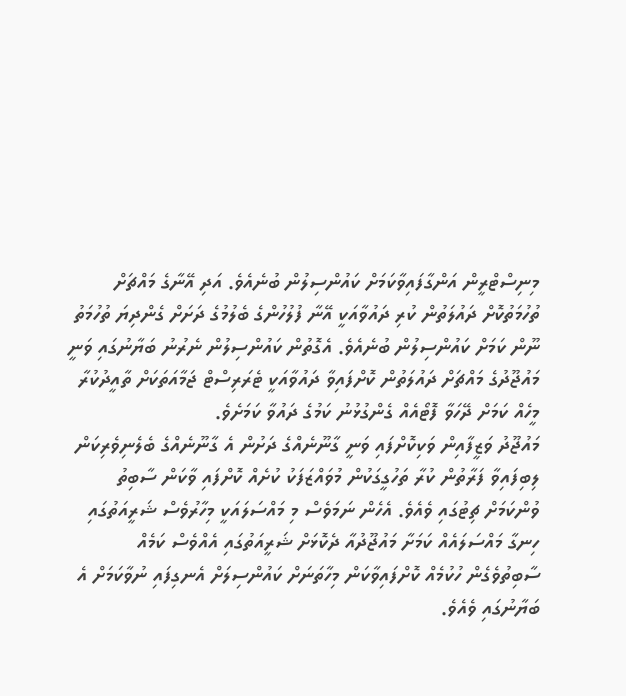މިނިސްޓްރީން އަންގާފައިވާކަމަށް ކައުންސިލުން ބުނެއެވެ. އަދި އޭނާގެ މައްޗަށް ތުހުމަތުކޮށް ދައުލަތުން ކުރި ދައުވާއަކީ އޭނާ ފުލުހުންގެ ބެލުމުގެ ދަށަށް ގެންދިޔަ ތުހުމަތު ނޫން ކަމަށް ކައުންސިލުން ބުނެއެވެ. އެގޮތުން ކައުންސިލުން ނެރުނު ބަޔާނުގައި ވަނީ މައުޖޫދުގެ މައްޗަށް ދައުލަތުން ކޮށްފައިވާ ދައުވާއަކީ ޓެރަރިސްޓް ޖަމާއަތަކަށް ތާއީދުކުރާ މީހެއް ކަމަށް ދޭހަވާ ފޮޓޯއެއް ގެންގުޅުނު ކަމުގެ ދައުވާ ކަމަށެވެ.
މައުޖޫދު ވަޒީފާއިން ވަކިކޮށްފައި ވަނީ ގާނޫނެއްގެ ދަށުން އެ ގާނޫނެއްގެ ބެލެނިވެރިކަން ލިބިފައިވާ ފަރާތުން ކުރާ ތަހުގީގަކުން މުވައްޒަފަކު ކުށެއް ކޮށްފައި ވާކަން ސާބިތު ވުންކަމަށް ޗިޓުގައި ވެއެވެ. އެހެން ނަމަވެސް މި މައްސަލައަކީ މިހާރުވެސް ޝަރީއަތުގައި ހިނގާ މައްސަލައެއް ކަމަށާ މައުޖޫދުއާ ދެކޮޅަށް ޝަރީއަތުގައި އެއްވެސް ކަމެއް ސާބިތުވެގެން ހުކުމެއް ކޮށްފައިވާކަން މިހާތަނަށް ކައުންސިލަށް އެނގިފައި ނުވާކަމަށް އެ ބަޔާނުގައި ވެއެވެ.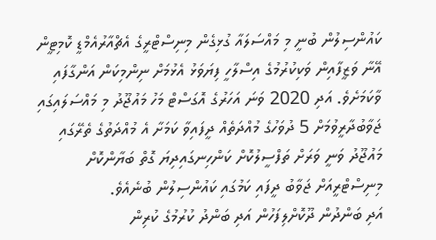ކައުންސިލުން ބުނީ މި މައްސަލައާ ގުޅިގެން މިނިސްޓްރީގެ އެޗްއާރުއެމްޑީ ކޮމިޓީން އޭނާ ވަޒީފާއިން ވަކިކުރުމުގެ އިސްލާހީ ފިޔަވަޅު އެޅުމަށް ނިންމިކަން އަންގާފައި ވާކަމަށެވެ. އަދި 2020 ވަނަ އަހަރުގެ އޮގަސްޓް މަހު މައުޖޫދު މި މައްސަލައިގައި ޖަވާބުދާރީވުމަށް 5 ދުވަހުގެ މުއްދަތެއް ދީފައިވާ ކަމަށާ އެ މުއްދަތުގެ ތެރޭގައި މައުޖޫދު ވަނީ ވަރަށް ތަފްސީލުކޮށް ކަންހިނގައިދިޔަ ގޮތް ބަޔާންކޮށް މިނިސްޓްރީއަށް ޖަވާބު ދީފައި ކަމުގައި ކައުންސިލުން ބުނެއެވެ.
އަދި ބަންދުން ދޫކޮށްލިފަހުން އަދި ބަންދު ކުރުމުގެ ކުރިން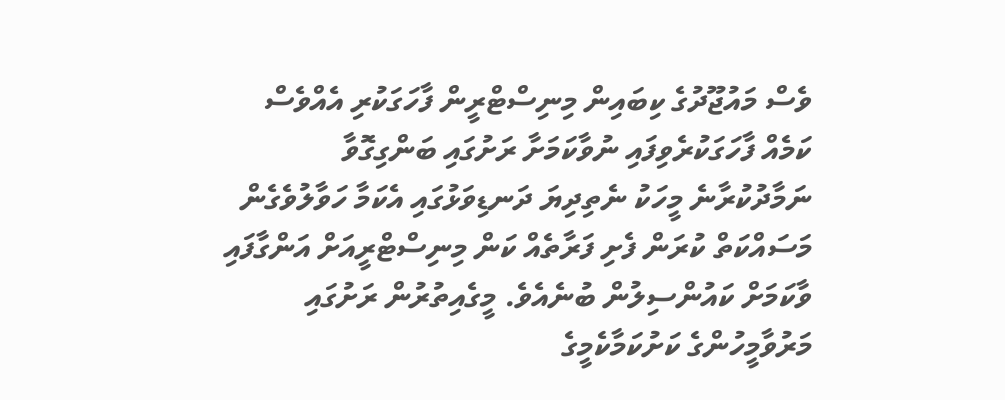ވެސް މައުޖޫދުގެ ކިބައިން މިނިސްޓްރީން ފާހަގަކުރި އެއްވެސް ކަމެއް ފާހަގަކުރެވިފައި ނުވާކަމަށާ ރަށުގައި ބަންގިގޮވާ ނަމާދުކުރާނެ މީހަކު ނެތިދިޔަ ދަނޑިވަޅުގައި އެކަމާ ހަވާލުވެގެން މަސައްކަތް ކުރަން ފެށި ފަރާތެއް ކަން މިނިސްޓްރީއަށް އަންގާފައި ވާކަމަށް ކައުންސިލުން ބުނެއެވެ. މީގެއިތުރުން ރަށުގައި މަރުވާމީހުންގެ ކަށުކަމާކެމީގެ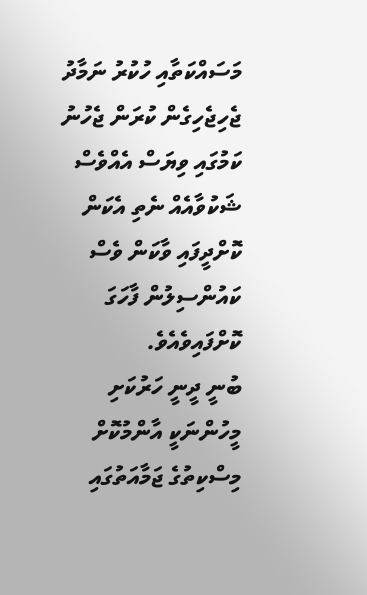މަސައްކަތާއި ހުކުރު ނަމާދު ޖެހިޖެހިގެން ކުރަން ޖެހުނު ކަމުގައި ވިޔަސް އެއްވެސް ޝަކުވާއެއް ނެތި އެކަން ކޮށްދީފައި ވާކަން ވެސް ކައުންސިލުން ފާހަގަ ކޮށްފައިވެއެވެ.
ބުނީ ދީނީ ހަރުކަށި މީހުންނަކީ އާންމުކޮށް މިސްކިތުގެ ޖަމާއަތުގައި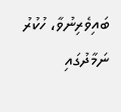ބައިވެރިނުވާ، ހުކުރު ނަމާދުގައި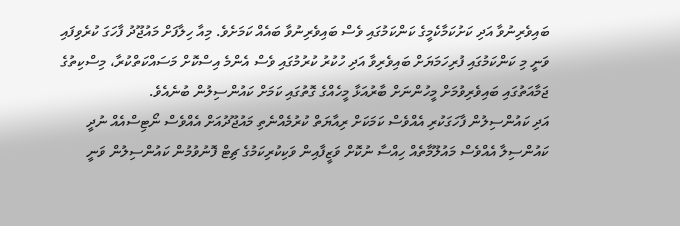ބައިވެރިނުވާ އަދި ކަށުކަމާކެމީގެ ކަންކަމުގައި ވެސް ބައިވެރިނުވާ ބައެއް ކަމަށެވެ. މިއާ ހިލާފަށް މައުޖޫދު ފާހަގަ ކުރެވިފައި ވަނީ މި ކަންކަމުގައި ފުރިހަމަޔަށް ބައިވެރިވާ އަދި ހުކުރު ކުރުމުގައި ވެސް އެންމެ އިސްކޮށް މަސައްކަތްކުރާ، މިސްކިތުގެ ޖަމާއަތުގައި ބައިވެރިވުމަށް މީހުންނަށް ބާރުއަޅާ މީހެއްގެ ގޮތުގައި ކަމަށް ކައުންސިލުން ބުނެއެވެ.
އަދި ކައުންސިލުން ފާހަގަކުރި އެއްވެސް ކަމަކަށް ރިއާޔަތް ކުރުމެއްނެތި މައުޖޫދުއަށް އެއްވެސް ނޯޓިސްއެއް ނުދީ ކައުންސިލާ އެއްވެސް މައުލޫމާތެއް ހިއްސާ ނުކޮށް ވަޒީފާއިން ވަކިކުރިކަމުގެ ޗިޓް ފޮނުވުމުން ކައުންސިލުން ވަނީ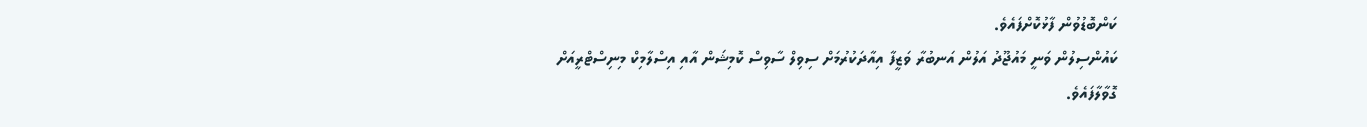ކަންބޮޑުވުން ފާޅުކޮށްފައެވެ.
ކައުންސިލުން ވަނީ މައުޖޫދު އަލުން އަނބުރާ ވަޒީފާ އިއާދަކުރުމަށް ސިވިލް ސާވިސް ކޮމިޝަން އާއި އިސްލާމިކް މިނިސްޓްރީއަށް ގޮވާލާފައެވެ.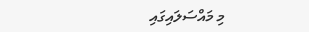މި މައްސަލައިގައި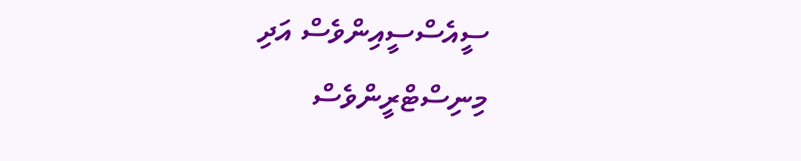ސީއެސްސީއިންވެސް އަދި މިނިސްޓްރީންވެސް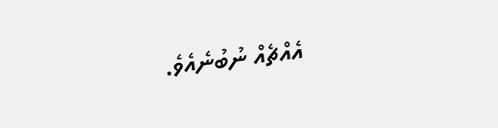އެއްޗެއް ނުބުނެއެވެ.